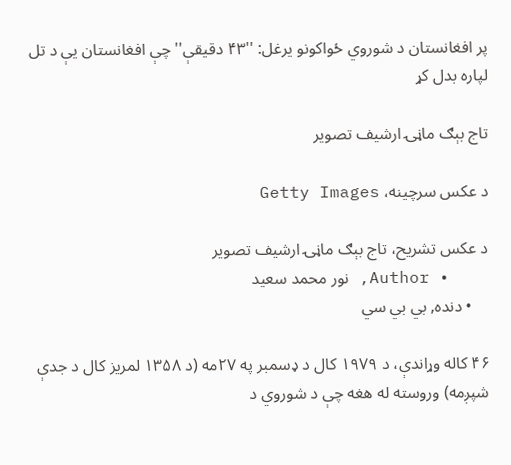پر افغانستان د شوروي ځواکونو یرغل: ''۴۳ دقیقې'' چې افغانستان یې د تل لپاره بدل کړ

تاج بېګ ماڼۍ ارشیف تصویر

د عکس سرچینه، Getty Images

د عکس تشریح، تاج بېګ ماڼۍ ارشیف تصویر
    • Author, نور محمد سعید
    • دنده, بي بي سي

۴۶ کاله وړاندې، د ۱۹۷۹ کال د ډسمبر په ۲۷مه (د ۱۳۵۸ لمریز کال د جدې شپږمه) وروسته له هغه چې د شوروي د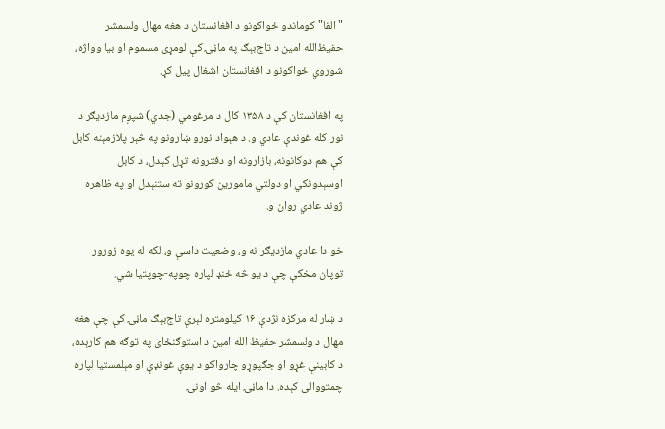"الفا" کوماندو ځواکونو د افغانستان د هغه مهال ولسمشر حفیظ‌الله امین د تاج‌بېګ په ماڼۍ کې لومړی مسموم او بیا وواژه، شوروي ځواکونو د افغانستان اشغال پیل کړ.

په افغانستان کې د ۱۳۵۸ کال د مرغومي (جدي) شپږم مازدیګر د نور کله غوندې عادي و. د هېواد نورو ښارونو په څېر پلازمېنه کابل کې هم دوکانونه، بازارونه او دفترونه تړل کېدل، د کابل اوسېدونکي او دولتي مامورین کورونو ته ستنېدل او په ظاهره ژوند عادي روان و.

خو دا عادي مازدیګر نه و، وضعیت داسې و، لکه له یوه زورور توپان مخکې چې د یو څه ځنډ لپاره چوپه-چوپتیا شي.

د ښار له مرکزه نژدې ۱۶ کیلومتره لېرې تاج‌بېګ ماڼۍ کې چې هغه مهال د ولسمشر حفیظ‌ الله امین د استوګنځای په توګه هم کارېده، د کابینې غړو او جګپوړو چارواکو د یوې غونډې او مېلمستیا لپاره چمتووالی کېده. دا ماڼۍ ایله څو اونۍ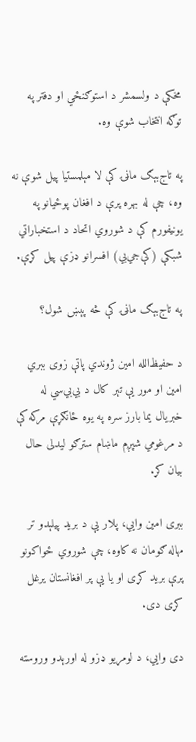مخکې د ولسمشر د استوګنځي او دفتر په توګه انتخاب شوې وه.

په تاج‌بېګ ماڼۍ کې لا مېلمستیا پیل شوې نه وه، چې له بهره پرې د افغان پوځیانو په یونیفورم کې د شوروي اتحاد د استخباراتي شبکې (کې‌جي‌بي) افسرانو ډزې پیل کړې.

په تاج‌بېګ ماڼۍ کې څه پېښ شول؟

د حفیظ‌الله امین ژوندي پاتې زوی ببري امین او مور یې تېر کال د بي‌بي‌سي له خبریال یما بارز سره په یوه ځانګړې مرکه کې د مرغومي شپږم ماښام سترګو لیدلی حال بیان کړ.

ببری امین وايي، پلار یې د برید پیلېدو تر مهاله ګومان نه کاوه، چې شوروي ځواکونو پرې برید کړی او یا یې پر افغانستان یرغل کړی دی.

دی وايي، د لومړیو ډزو له اورېدو وروسته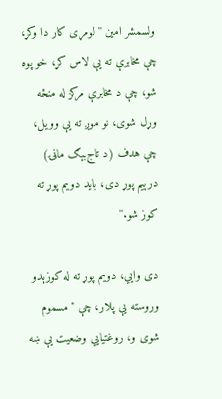ولسمشر امین ''لومړی کار دا وکړ، چې مخابرې ته یې لاس کړ، خو پوه شو، چې د مخابرې مرکز له منځه وړل شوی، نو موږ ته یې وویل، چې هدف (د تاج‌بېګ ماڼۍ) درېیم پوړ دی، باید دویم پوړ ته کوز شو.''

دی وايي، دویم پوړ ته له کوزېدو وروسته یې پلار، چې ''مسموم شوی و، روغتیايي وضعیت یې ښه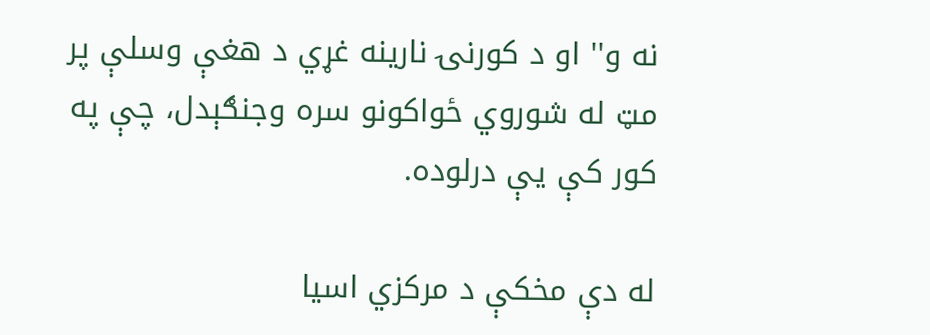نه و'' او د کورنۍ نارینه غړي د هغې وسلې پر مټ له شوروي ځواکونو سره وجنګېدل، چې په کور کې یې درلوده.

له دې مخکې د مرکزي اسیا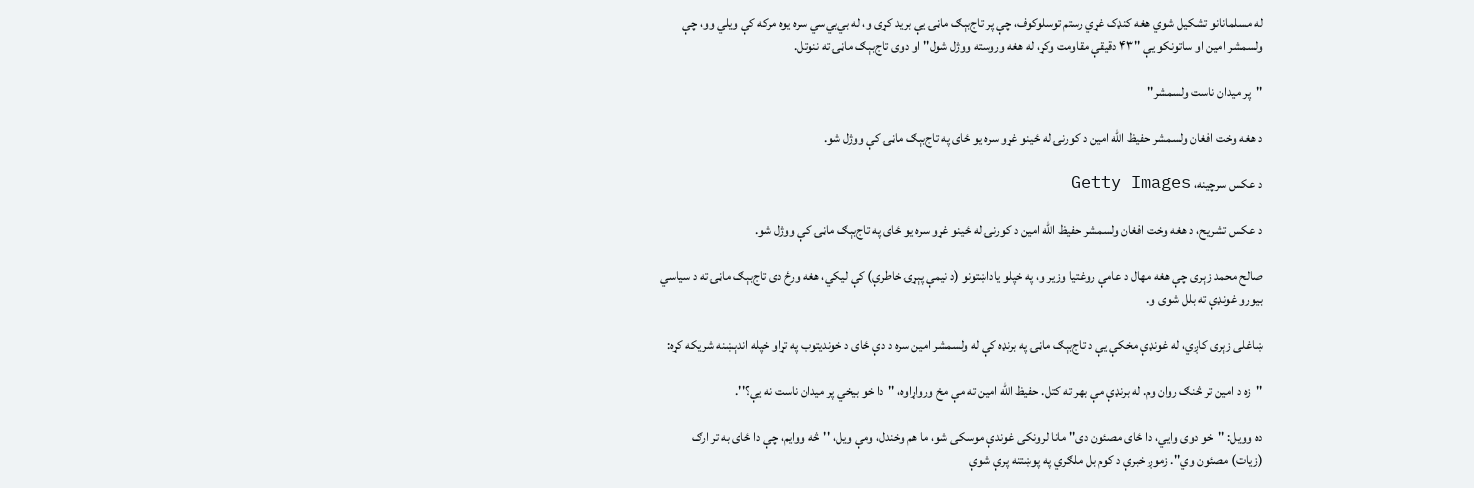له مسلمانانو تشکیل شوي هغه کنډک غړي رستم توسلوکوف، چې پر تاج‌بېګ ماڼۍ یې برید کړی و، له بي‌بي‌سي سره یوه مرکه کې ویلي وو، چې ولسمشر امین او ساتونکو یې ''۴۳ دقیقې مقاومت وکړ، له هغه وروسته ووژل شول'' او دوی تاج‌بېګ ماڼۍ ته ننوتل.

''پر میدان ناست ولسمشر''

د هغه وخت افغان ولسمشر حفیظ الله امین د کورنۍ له ځینو غړو سره یو ځای په تاج‌بېګ ماڼۍ کې ووژل شو.

د عکس سرچینه، Getty Images

د عکس تشریح، د هغه وخت افغان ولسمشر حفیظ الله امین د کورنۍ له ځینو غړو سره یو ځای په تاج‌بېګ ماڼۍ کې ووژل شو.

صالح محمد زېری چې هغه مهال د عامې روغتیا وزیر و، په خپلو یاداښتونو (د نیمې پېړۍ خاطرې) کې لیکي، هغه ورځ دی تاج‌بېګ ماڼۍ ته د سیاسي بیورو غونډې ته بلل شوی و.

ښاغلی زېری کاږي، له غونډې مخکې یې د تاج‌بېګ ماڼۍ په برنډه کې له ولسمشر امین سره د دې ځای د خوندیتوب په تړاو خپله اندېښنه شریکه کړه:

''زه د امین تر څنګ روان وم. له برنډې مې بهر ته کتل. حفیظ‌ الله امین ته مې مخ ورواړاوه، ''دا خو بیخي پر میدان ناست نه یې؟''.

ده وویل: ''خو دوی وايي، دا ځای مصئون دی'' مانا لرونکی غوندې موسکی شو، ما هم وخندل، ومې ویل، ''څه ووایم، چې دا ځای به تر ارګ (زیات) مصئون وي''. زموږ خبرې د کوم بل ملګري په پوښتنه پرې شوې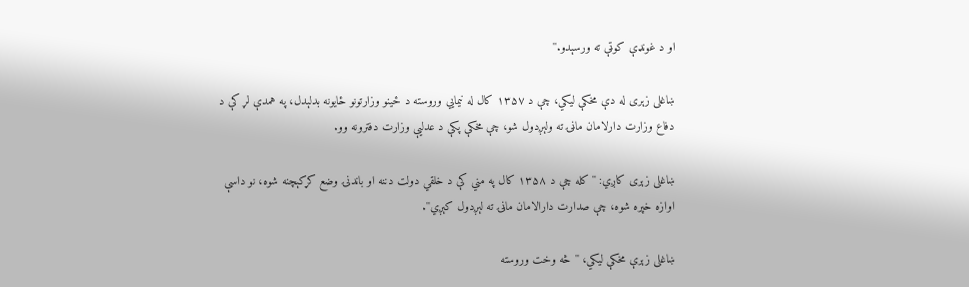او د غونډې کوټې ته ورسېدو.''

ښاغلی زېری له دې مخکې لیکي، چې د ۱۳۵۷ کال له نیمايي وروسته د ځینو وزارتونو ځایونه بدلېدل، په همدې لړ کې د دفاع وزارت دارلامان ماڼۍ ته ولېږدول شو، چې مخکې پکې د عدلیې وزارت دفترونه وو.

ښاغلی زېری کاږي: ''کله چې د ۱۳۵۸ کال په مني کې د خلقي دولت دننه او باندنۍ وضع کړکېچنه شوه، نو داسې اوازه خپره شوه، چې صدارت دارالامان ماڼۍ ته لېږدول کېږي''.

ښاغلی زېرې مخکې لیکي، ''څه وخت وروسته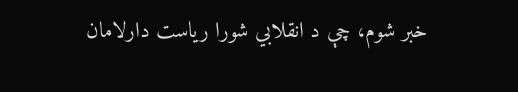خبر شوم، چې د انقلابي شورا ریاست دارلامان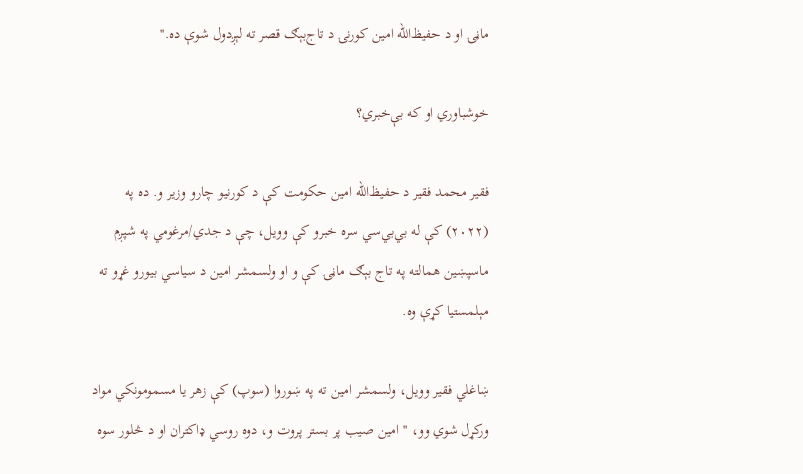ماڼۍ او د حفیظ‌الله امین کورنۍ د تاج‌بېګ قصر ته لېږدول شوې ده.''

خوشباوري او که بې‌خبري؟

فقیر محمد فقیر د حفیظ‌الله امین حکومت کې د کورنیو چارو وزیر و. ده په (۲۰۲۲) کې له بي‌بي‌سي سره خبرو کې وویل، چې د جدي/مرغومي په شپږم ماسپښین همالته په تاج بېګ ماڼۍ کې و او ولسمشر امین د سیاسي بیورو غړو ته مېلمستیا کړې وه.

ښاغلي فقیر وویل، ولسمشر امین ته په ښوروا (سوپ) کې زهر یا مسمومونکي مواد ورکړل شوي وو، ''امین صیب پر بستر پروت و، دوه روسي ډاکتران او د څلور سوه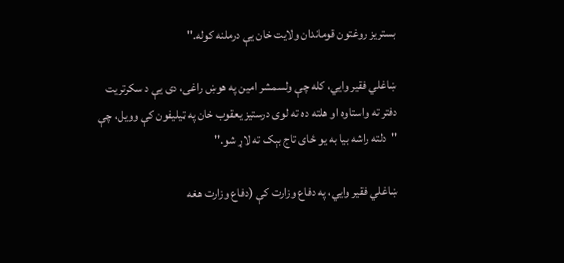بستریز روغتون قوماندان ولایت خان یې درملنه کوله.''

ښاغلي فقیر وايي، کله چې ولسمشر امین په هوښ راغی، دی یې د سکرتریت دفتر ته واستاوه او هلته ده ته لوی درستیز یعقوب خان په ټیلیفون کې وویل، چې ''دلته راشه بیا به یو ځای تاج بېک ته لاړ شو.''

ښاغلي فقیر وايي، په دفاع وزارت کې (دفاع وزارت هغه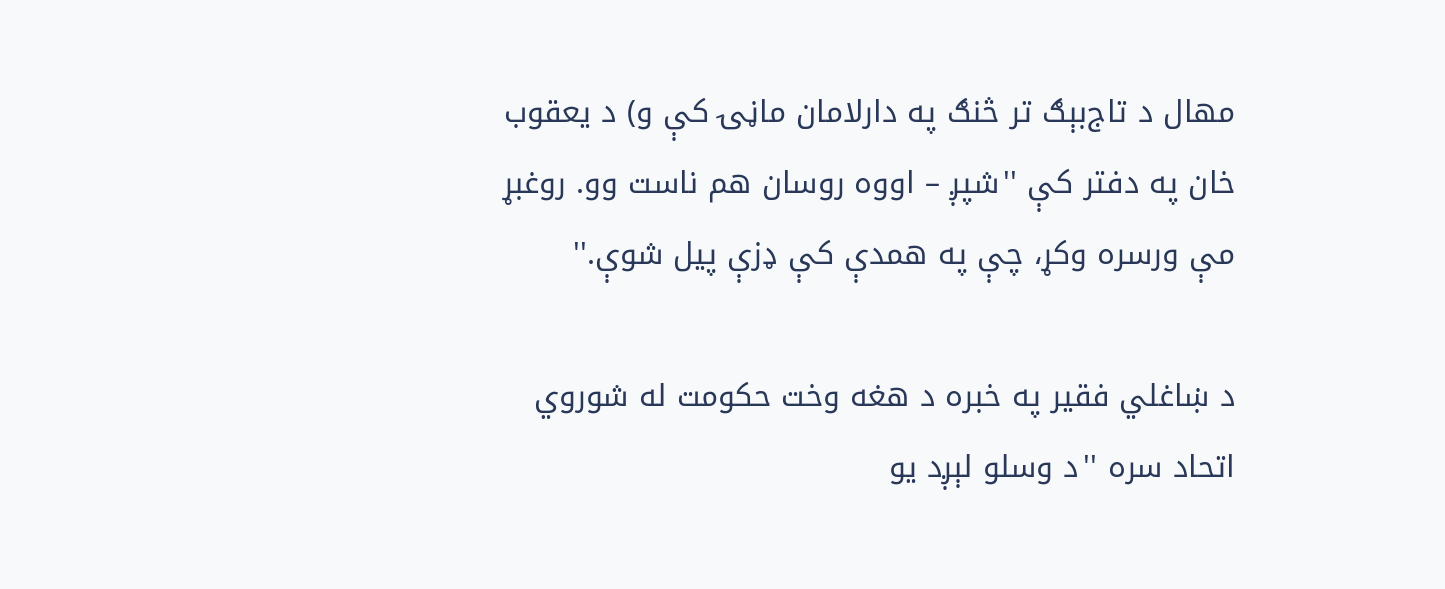مهال د تاج‌‌بېګ تر څنګ په دارلامان ماڼۍ کې و) د یعقوب خان په دفتر کې ''شپږ – اووه روسان هم ناست وو. روغبړ مې ورسره وکړ، چې په همدې کې ډزې پیل شوې.''

د ښاغلي فقیر په خبره د هغه وخت حکومت له شوروي اتحاد سره ''د وسلو لېږد یو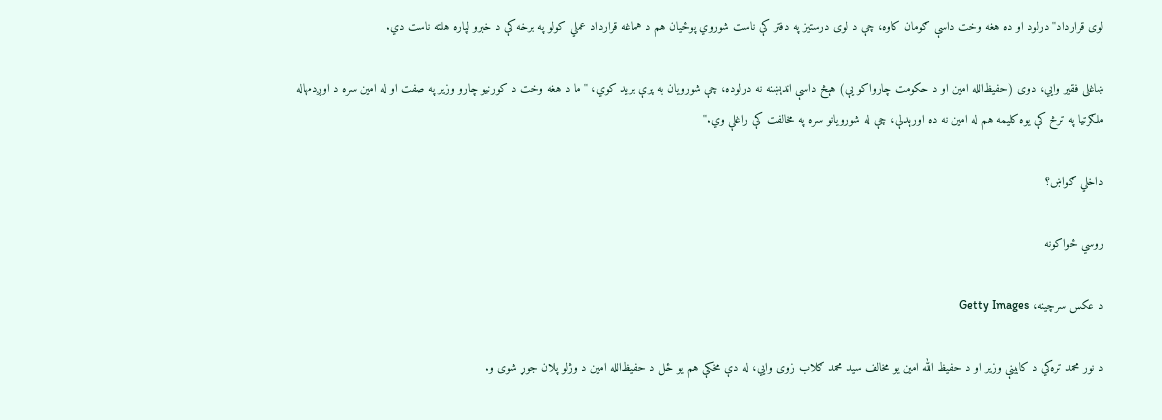لوی قرارداد'' درلود او ده هغه وخت داسې ګومان کاوه، چې د لوی درستیز په دفتر کې ناست شوروي پوځیان هم د هماغه قرارداد عملي کولو په برخه کې د خبرو لپاره هلته ناست دي.

ښاغلی فقیر وايي، دوی (حفیظ‌الله امین او د حکومت چارواکو یې) هېڅ داسې اندېښنه نه درلوده، چې شورویان به پرې برید کوي، ''ما د هغه وخت د کورنیو چارو وزیر په صفت او له امین سره د اوږدمهاله ملګرتیا په ترڅ کې یوه کلیمه هم له امین نه ده اورېدلې، چې له شورویانو سره په مخالفت کې راغلې وي.''

داخلي ګواښ؟

روسي ځواکونه

د عکس سرچینه، Getty Images

د نور محمد تره‌کي د کابینې وزیر او د حفیظ‌ الله امین یو مخالف سید محمد ګلاب زوی وايي، له دې مخکې هم یو ځل د حفیظ‌الله امین د وژلو پلان جوړ شوی و.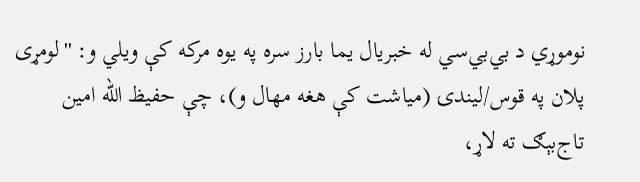نوموړي د بي‌بي‌سي له خبریال یما بارز سره په یوه مرکه کې ویلي و: ''لومړی پلان په قوس/لیندۍ (میاشت کې هغه مهال و)، چې حفیظ الله امین تاج‌بېګ ته لاړ،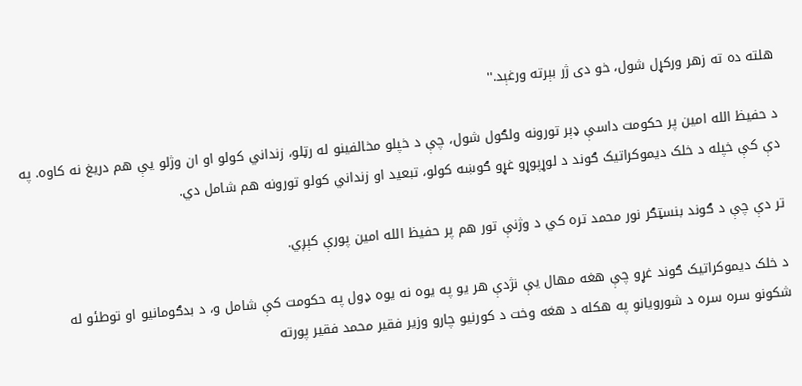هلته ده ته زهر ورکړل شول، خو دی ژر بېرته ورغېد.''

د حفیظ الله امین پر حکومت داسې ډېر تورونه ولګول شول، چې د خپلو مخالفینو له رټلو، زنداني کولو او ان وژلو یې هم دریغ نه کاوه. په دې کې خپله د خلک دیموکراتیک ګوند د لوړپوړو غړو ګوښه کولو، تبعید او زنداني کولو تورونه هم شامل دي.

تر دې چې د ګوند بنسټګر نور محمد تره‌ کي د وژنې تور هم پر حفیظ‌ الله امین پورې کېږي.

د خلک دیموکراتیک ګوند غړو چې هغه مهال یې نژدې هر یو په یوه نه یوه ډول په حکومت کې شامل و، د بدګومانیو او توطئو له شکونو سره سره د شورویانو په هکله د هغه وخت د کورنیو چارو وزیر فقیر محمد فقیر پورته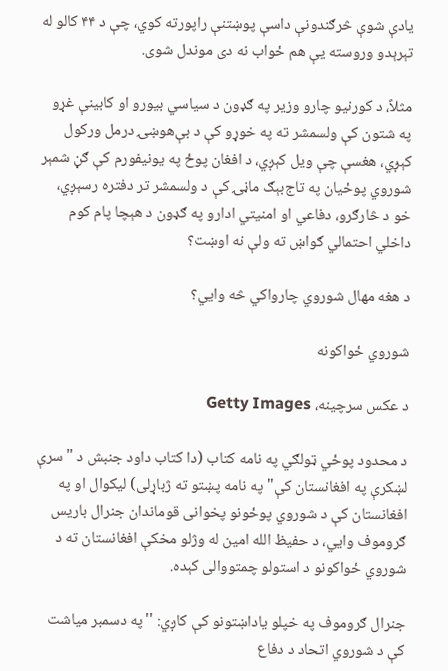یادې شوې څرګندونې داسې پوښتنې راپورته کوي، چې د ۴۴ کالو له تېرېدو وروسته یې هم ځواب نه دی موندل شوی.

مثلاً، د کورنیو چارو وزیر په ګډون د سیاسي بیورو او کابینې غړو په شتون کې ولسمشر ته په خوړو کې د بې‌هوښۍ درمل ورکول کېږي، هغسې چې ویل کېږي، د افغان پوځ په یونیفورم کې ګڼ شمېر شوروي پوځیان په تاج‌بېګ ماڼۍ کې د ولسمشر تر دفتره رسېږي، خو د څارګرو، دفاعي او امنیتي ادارو په ګډون د هېچا پام کوم داخلي احتمالي ګواښ ته ولې نه اوښت؟

د هغه مهال شوروي چارواکي څه وايي؟

شوروي ځواکونه

د عکس سرچینه، Getty Images

د محدود پوځي ټولګي په نامه کتاب (دا کتاب داود جنبش د "سرې لښکرې په افغانستان کې" په نامه پښتو ته ژباړلی) لیکوال او په افغانستان کې د شوروي پوځونو پخوانی قوماندان جنرال باریس ګروموف وايي، د حفیظ‌ الله امین له وژلو مخکې افغانستان ته د شوروي ځواکونو د استولو چمتووالی کېده.

جنرال ګروموف په خپلو یاداښتونو کې کاږي: ''په دسمبر میاشت کې د شوروي اتحاد د دفاع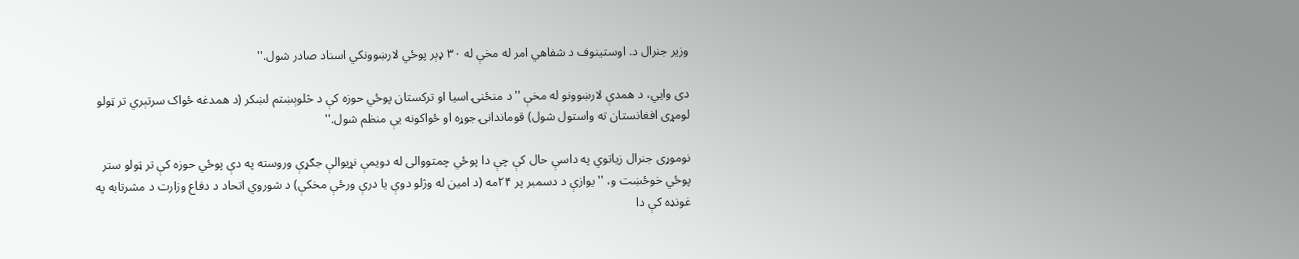وزیر جنرال د. اوستینوف د شفاهي امر له مخې له ۳۰ ډېر پوځي لارښوونکي اسناد صادر شول.''

دی وايي، د همدې لارښوونو له مخې ''د منځنۍ اسیا او ترکستان پوځي حوزه کې د څلوېښتم لښکر (د همدغه ځواک سرتېري تر ټولو لومړی افغانستان ته واستول شول) قوماندانۍ جوړه او ځواکونه یې منظم شول.''

نوموړی جنرال زیاتوي په داسې حال کې چې دا پوځي چمتووالی له دویمې نړیوالې جګړې وروسته په دې پوځي حوزه کې تر ټولو ستر پوځي خوځښت و، ''یوازې د دسمبر پر ۲۴مه (د امین له وژلو دوې یا درې ورځې مخکې) د شوروي اتحاد د دفاع وزارت د مشرتابه په غونډه کې دا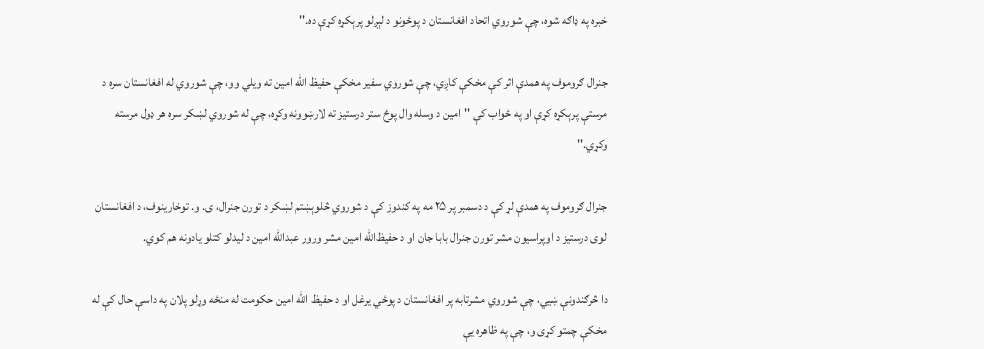خبره په ډاګه شوه، چې شوروي اتحاد افغانستان د پوځونو د لېږلو پرېکړه کړې ده.''

جنرال ګروموف په همدې اثر کې مخکې کاږي، چې شوروي سفیر مخکې حفیظ‌ الله امین ته ویلي وو، چې شوروي له افغانستان سره د مرستې پرېکړه کړې او په ځواب کې ''امین د وسله وال پوځ ستر درستیز ته لارښوونه وکړه، چې له شوروي لښکر سره هر ډول مرسته وکړي.''

جنرال ګروموف په همدې لړ کې د دسمبر پر ۲۵ مه په کندوز کې د شوروي څلوېښتم لښکر د تورن جنرال، ی. و. توخارینوف، د افغانستان لوی درستیز د اوپراسیون مشر تورن جنرال بابا جان او د حفیظ‌الله امین مشر ورور عبدالله امین د لیدلو کتلو یادونه هم کوي.

دا څرګندونې ښيي، چې شوروي مشرتابه پر افغانستان د پوځي یرغل او د حفیظ‌ الله امین حکومت له منځه وړلو پلان په داسې حال کې له مخکې چمتو کړی و، چې په ظاهره یې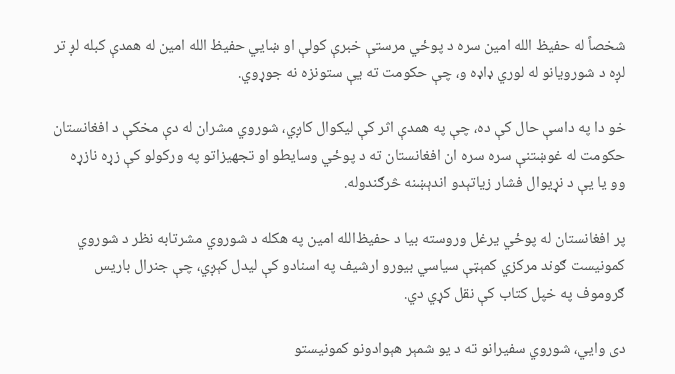شخصاً له حفیظ‌ الله امین سره د پوځي مرستې خبرې کولې او ښايي حفیظ‌ الله امین له همدې کبله لږ تر لږه د شورویانو له لوري ډاډه و، چې حکومت ته یې ستونزه نه جوړوي.

خو دا په داسې حال کې ده، چې په همدې اثر کې لیکوال کاږي، شوروي مشران له دې مخکې د افغانستان حکومت له غوښتنې سره سره ان افغانستان ته د پوځي وسایطو او تجهیزاتو په ورکولو کې زړه نازړه وو یا یې د نړیوال فشار زیاتېدو اندېښنه څرګندوله.

پر افغانستان له پوځي یرغل وروسته بیا د حفیظ‌الله امین په هکله د شوروي مشرتابه نظر د شوروي کمونیست ګوند مرکزي کمېټې سیاسي بیورو ارشیف په اسنادو کې لیدل کېږي، چې جنرال باریس ګروموف په خپل کتاب کې نقل کړي دي.

دی وايي، شوروي سفیرانو ته د یو شمېر هېوادونو کمونیستو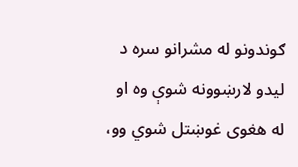ګوندونو له مشرانو سره د لیدو لارښوونه شوې وه او له هغوی غوښتل شوي وو،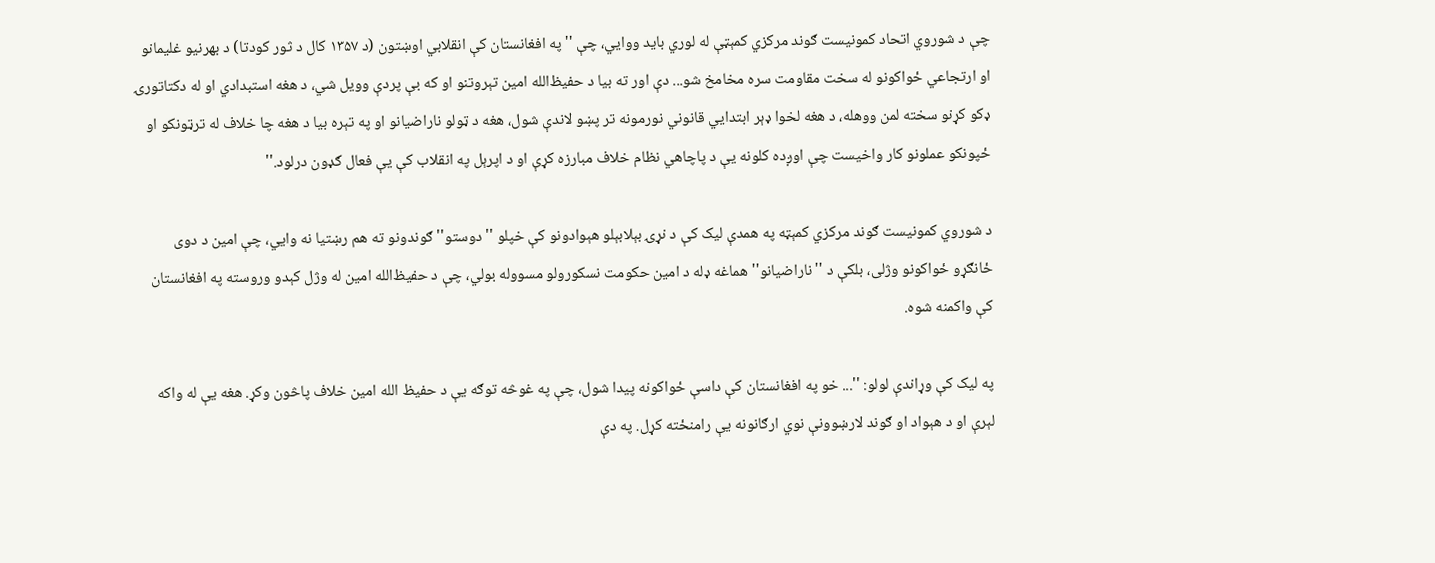چې د شوروي اتحاد کمونیست ګوند مرکزي کمېټې له لوري باید ووايي، چې ''په افغانستان کې انقلابي اوښتون (د ۱۳۵۷ کال د ثور کودتا) د بهرنیو غلیمانو او ارتجاعي ځواکونو له سخت مقاومت سره مخامخ شو... دې اور ته بیا د حفیظ‌الله امین تېروتنو او که بې پردې وویل شي، د هغه استبدادي او له دکتاتورۍ ډکو کړنو سخته لمن ووهله، د هغه لخوا ډېر ابتدايي قانوني نورمونه تر پښو لاندې شول، هغه د ټولو ناراضیانو او په تېره بیا د هغه چا خلاف له ترټونکو او ځپونکو عملونو کار واخیست چې اوږده کلونه یې د پاچاهي نظام خلاف مبارزه کړې او د اپرېل په انقلاب کې یې فعال ګډون درلود.''

د شوروي کمونیست ګوند مرکزي کمېټه په همدې لیک کې د نړۍ بېلابېلو هېوادونو کې خپلو ''دوستو'' ګوندونو ته هم رښتیا نه وايي، چې امین د دوی ځانګړو ځواکونو وژلی، بلکې د ''ناراضیانو'' هماغه ډله د امین حکومت نسکورولو مسووله بولي، چې د حفیظ‌الله امین له وژل کېدو وروسته په افغانستان کې واکمنه شوه.

په لیک کې وړاندې لولو: ''... خو په افغانستان کې داسې ځواکونه پیدا شول، چې په غوڅه توګه یې د حفیظ‌ الله امین خلاف پاڅون وکړ. هغه یې له واکه لېرې او د هېواد او ګوند لارښوونې نوي ارګانونه یې رامنځته کړل. په دې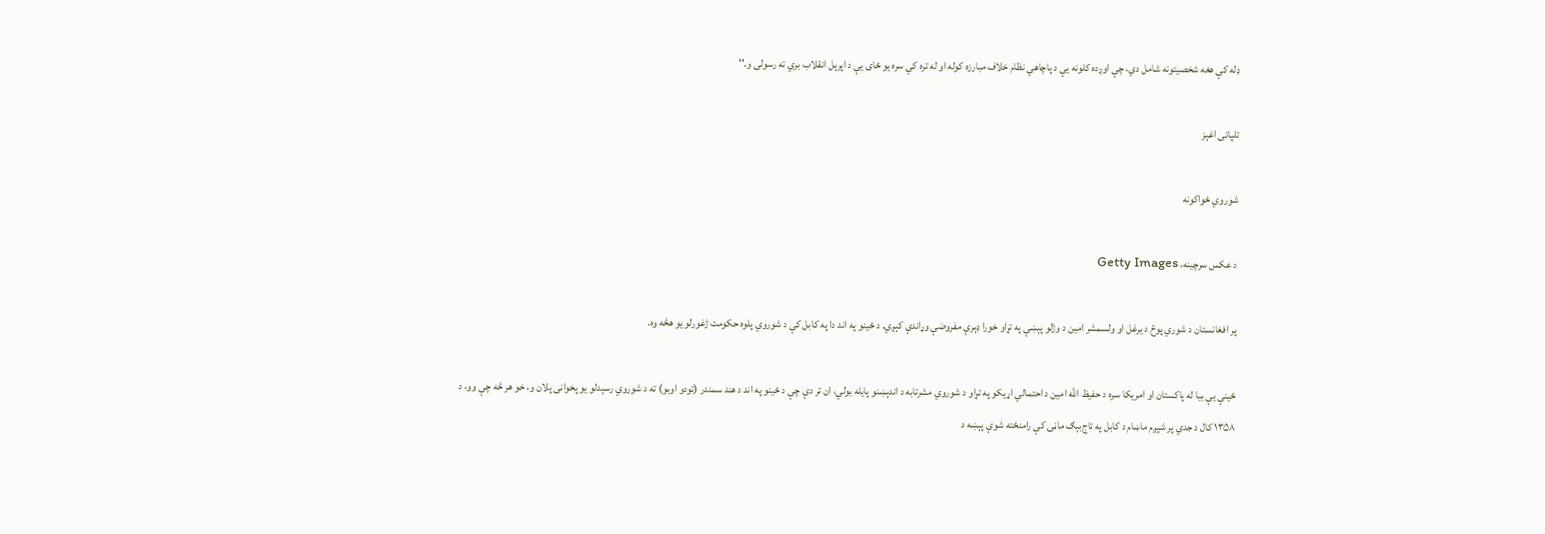ډله کې هغه شخصیتونه شامل دي، چې اوږده کلونه یې د پاچاهي نظام خلاف مبارزه کوله او له تره‌ کي سره یو ځای یې د اپرېل انقلاب بري ته رسولی و.''

تلپاتی اغېز

شوروي ځواکونه

د عکس سرچینه، Getty Images

پر افغانستان د شوري پوځ د یرغل او ولسمشر امین د وژلو پېښې په تړاو خورا ډېرې مفروضې وړاندې کېږي. د ځینو په اند دا په کابل کې د شوروي پلوه حکومت ژغورلو یو هڅه وه.

ځینې یې بیا له پاکستان او امریکا سره د حفیظ الله امین د احتمالي اړیکو په تړاو د شوروي مشرتابه د اندېښنو پایله بولي، ان تر دې چې د ځینو په اند د هند سمندر (تودو اوبو) ته د شوروي رسېدلو یو پخوانی پلان و، خو هر څه چې وو، د ۱۳۵۸ کال د جدي پر شپږم ماښام د کابل په تاج‌بېګ ماڼۍ کې رامنځته شوې پېښه د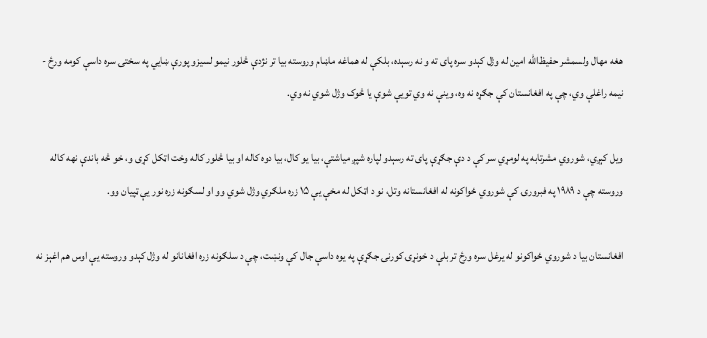هغه مهال ولسمشر حفیظ‌الله امین له وژل کېدو سره پای ته و نه رسېده، بلکې له هماغه ماښام وروسته بیا تر نژدې څلور نیمو لسیزو پورې ښايي په سختۍ سره داسې کومه ورځ - نیمه راغلې وي، چې په افغانستان کې جګړه نه وه، وینې نه وي تویې شوې یا څوک وژل شوي نه وي.

ویل کېږي، شوروي مشرتابه په لومړي سر کې د دې جګړې پای ته رسېدو لپاره شپږ میاشتې، بیا یو کال، بیا دوه کاله او بیا څلور کاله وخت اټکل کړی و، خو څه باندې نهه کاله وروسته چې د ۱۹۸۹ په فبرورۍ کې شوروي ځواکونه له افغانستانه وتل، نو د اټکل له مخې یې ۱۵ زره ملګري وژل شوي وو او لسګونه زره نور یې ټپیان وو.

افغانستان بیا د شوروي ځواکونو له یرغل سره ورځ تر بلې د خونړۍ کورنۍ جګړې په یوه داسې جال کې ونښت، چې د سلګونه زره افغانانو له وژل کېدو وروسته یې اوس هم اغېز نه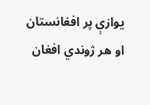یوازې پر افغانستان او هر ژوندي افغان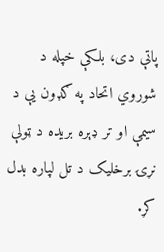پاتې دی، بلکې خپله د شوروي اتحاد په ګډون یې د سیمې او تر ډېره بریده د ټولې نړۍ برخلیک د تل لپاره بدل کړ.